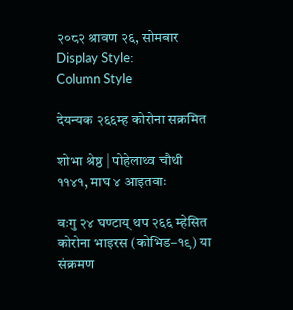२०८२ श्रावण २६, सोमबार
Display Style:
Column Style

देयन्यक २६६म्ह कोरोना सक्रमित

शोभा श्रेष्ठ | पोहेलाथ्व चौथी ११४१, माघ ४ आइतवाः

वःगु २४ घण्टाय् थप २६६ म्हेसित कोरोना भाइरस (कोभिड–१९) या संक्रमण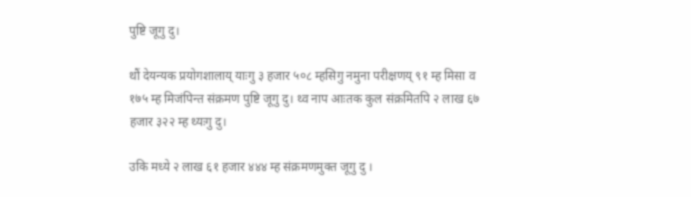पुष्टि जूगु दु।

थौं देयन्यक प्रयोगशालाय् याःगु ३ हजार ५०८ म्हसिगु नमुना परीक्षणय् ९१ म्ह मिसा व १७५ म्ह मिजंपिन्त संक्रमण पुष्टि जूगु दु। थ्व नाप आःतक कुल संक्रमितपि २ लाख ६७ हजार ३२२ म्ह थ्यःगु दु।

उकि मध्ये २ लाख ६१ हजार ४४४ म्ह संक्रमणमुक्त जूगु दु ।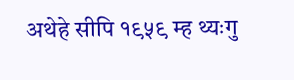अथेहे सीपि १९५९ म्ह थ्यःगु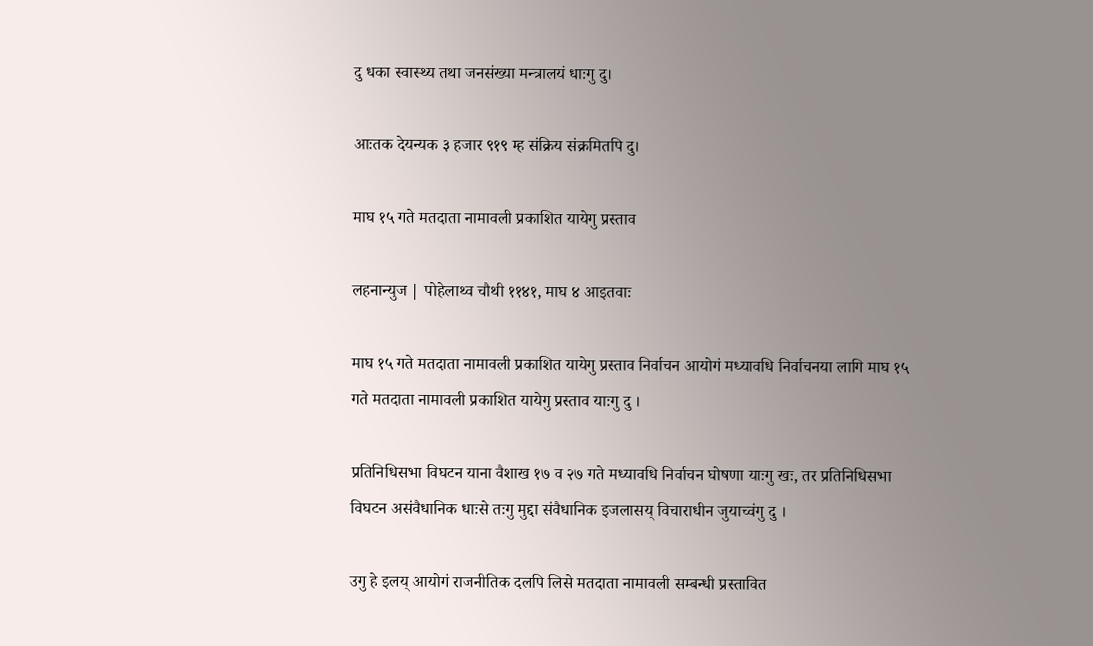दु धका स्वास्थ्य तथा जनसंख्या मन्त्रालयं धाःगु दु।

आःतक देयन्यक ३ हजार ९१९ म्ह संक्रिय संक्रमितपि दु।

माघ १५ गते मतदाता नामावली प्रकाशित यायेगु प्रस्ताव

लहनान्युज | पोहेलाथ्व चौथी ११४१, माघ ४ आइतवाः

माघ १५ गते मतदाता नामावली प्रकाशित यायेगु प्रस्ताव निर्वाचन आयोगं मध्यावधि निर्वाचनया लागि माघ १५ गते मतदाता नामावली प्रकाशित यायेगु प्रस्ताव याःगु दु ।

प्रतिनिधिसभा विघटन याना वैशाख १७ व २७ गते मध्यावधि निर्वाचन घोषणा याःगु खः, तर प्रतिनिधिसभा विघटन असंवैधानिक धाःसे तःगु मुद्दा संवैधानिक इजलासय् विचाराधीन जुयाच्वंगु दु ।

उगु हे इलय् आयोगं राजनीतिक दलपि लिसे मतदाता नामावली सम्बन्धी प्रस्तावित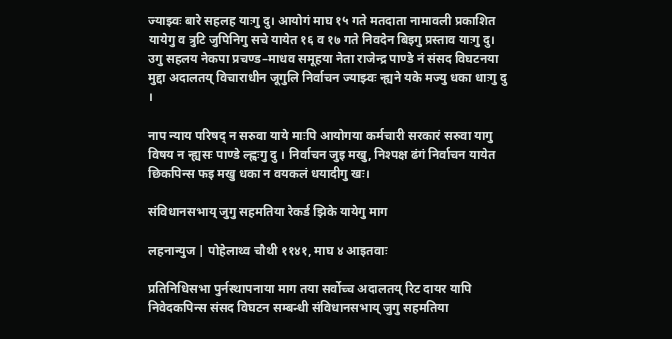ज्याझ्वः बारे सहलह याःगु दु। आयोगं माघ १५ गते मतदाता नामावली प्रकाशित यायेगु व त्रुटि जुपिनिगु सचे यायेत १६ व १७ गते निवदेन बिइगु प्रस्ताव याःगु दु। उगु सहलय नेकपा प्रचण्ड–माधव समूहया नेता राजेन्द्र पाण्डे नं संसद विघटनया मुद्दा अदालतय् विचाराधीन जूगुलि निर्वाचन ज्याझ्वः न्ह्यने यके मज्यु धका धाःगु दु ।

नाप न्याय परिषद् न सरुवा याये माःपि आयोगया कर्मचारी सरकारं सरुवा यागु विषय न न्ह्यसः पाण्डे ल्ह्वःगु दु । निर्वाचन जुइ मखु, निश्पक्ष ढंगं निर्वाचन यायेत छिकपिन्स फइ मखु धका न वयकलं धयादीगु खः।

संविधानसभाय् जुगु सहमतिया रेकर्ड झिके यायेगु माग

लहनान्युज | पोहेलाथ्व चौथी ११४१, माघ ४ आइतवाः

प्रतिनिधिसभा पुर्नस्थापनाया माग तया सर्वोच्च अदालतय् रिट दायर यापि निवेदकपिन्स संसद विघटन सम्बन्धी संविधानसभाय् जुगु सहमतिया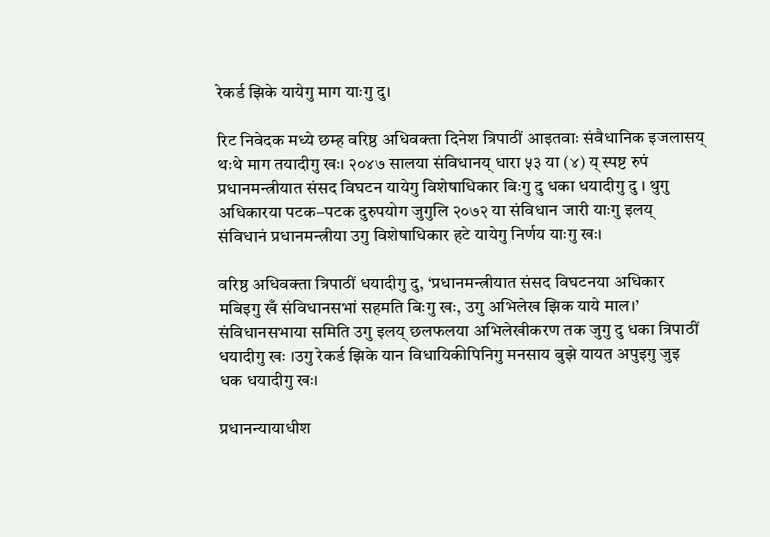रेकर्ड झिके यायेगु माग याःगु दु।

रिट निवेदक मध्ये छम्ह वरिष्ठ अधिवक्ता दिनेश त्रिपाठीं आइतवाः संवैधानिक इजलासय् थःथे माग तयादीगु खः। २०४७ सालया संविधानय् धारा ५३ या (४) य् स्पष्ट रुपं प्रधानमन्त्रीयात संसद विघटन यायेगु विशेषाधिकार बिःगु दु धका धयादीगु दु । थुगु अधिकारया पटक–पटक दुरुपयोग जुगुलि २०७२ या संविधान जारी याःगु इलय् संविधानं प्रधानमन्त्रीया उगु विशेषाधिकार हटे यायेगु निर्णय याःगु खः।

वरिष्ठ अधिवक्ता त्रिपाठीं धयादीगु दु, ‘प्रधानमन्त्रीयात संसद विघटनया अधिकार मबिइगु खँ संविधानसभां सहमति बिःगु खः, उगु अभिलेख झिक याये माल।’ संविधानसभाया समिति उगु इलय् छलफलया अभिलेखीकरण तक जुगु दु धका त्रिपाठीं धयादीगु खः ।उगु रेकर्ड झिके यान विधायिकीपिनिगु मनसाय बुझे यायत अपुइगु जुइ धक धयादीगु खः।

प्रधानन्यायाधीश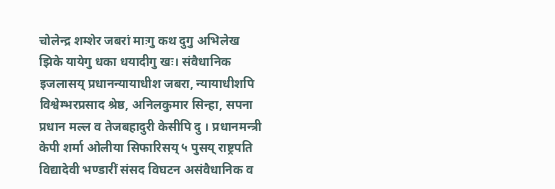चोलेन्द्र शम्शेर जबरां माःगु कथ दुगु अभिलेख झिके यायेगु धका धयादीगु खः। संवैधानिक इजलासय् प्रधानन्यायाधीश जबरा, न्यायाधीशपि विश्वेम्भरप्रसाद श्रेष्ठ, अनिलकुमार सिन्हा, सपना प्रधान मल्ल व तेजबहादुरी केसीपि दु । प्रधानमन्त्री केपी शर्मा ओलीया सिफारिसय् ५ पुसय् राष्ट्रपति विद्यादेवी भण्डारीं संसद विघटन असंवैधानिक व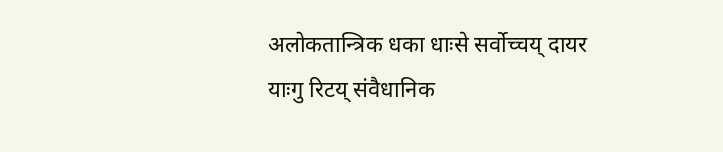अलोकतान्त्रिक धका धाःसे सर्वोच्चय् दायर याःगु रिटय् संवैधानिक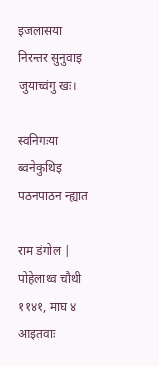इजलासया निरन्तर सुनुवाइ जुयाच्वंगु खः।

स्वनिगःया ब्वनेकुथिइ पठनपाठन न्ह्यात

राम डंगोल | पोहेलाथ्व चौथी ११४१, माघ ४ आइतवाः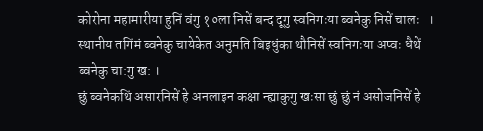कोरोना महामारीया हुनिं वंगु १०ला निसें बन्द दूगु स्वनिगःया ब्वनेकु निसें चालः   ।
स्थानीय तगिंमं ब्वनेकु चायेकेत अनुमति बिइधुंका थौनिसें स्वनिगःया अप्वः धैथें ब्वनेकु चा:गु ख: ।
छुं ब्वनेकथिं असारनिसें हे अनलाइन कक्षा न्ह्याकुगु खःसा छुं छुं नं असोजनिसें हे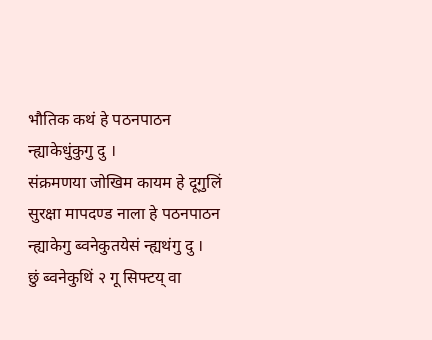भौतिक कथं हे पठनपाठन न्ह्याकेधुंकुगु दु ।
संक्रमणया जोखिम कायम हे दूगुलिं सुरक्षा मापदण्ड नाला हे पठनपाठन न्ह्याकेगु ब्वनेकुतयेसं न्ह्यथंगु दु ।
छुं ब्वनेकुथिं २ गू सिफ्टय् वा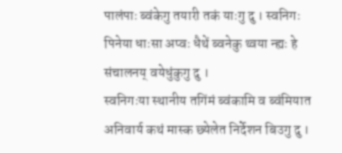पालंपाः ब्वंकेगु तयारी तकं याःगु दु । स्वनिगः पिनेया धाःसा अप्वः धैथें ब्वनेकु थ्वया न्ह्यः हे संचालनय् वयेधुंकुगु दु ।
स्वनिगःया स्थानीय तगिंमं ब्वंकामि व ब्वंमियात अनिवार्य कथं मास्क छ्येलेत निर्देशन बिउगु दु ।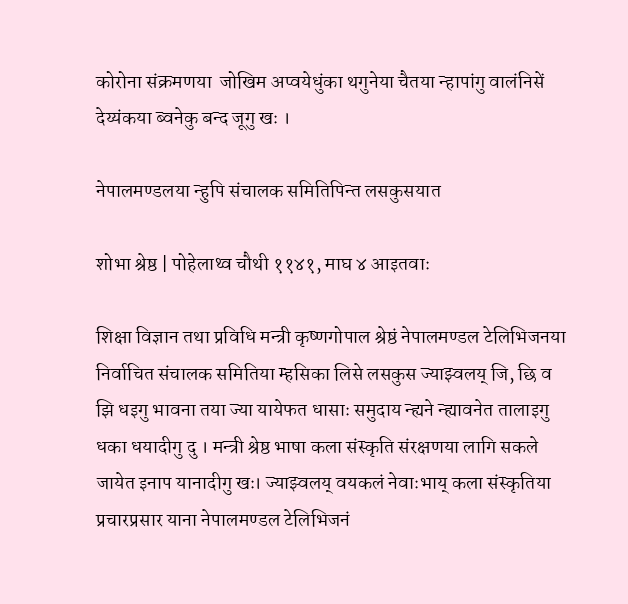कोरोना संक्रमणया  जोखिम अप्वयेधुंका थगुनेया चैतया न्हापांगु वालंनिसें देय्यंकया ब्वनेकु बन्द जूगु खः ।

नेपालमण्डलया न्हुपि संचालक समितिपिन्त लसकुसयात

शोभा श्रेष्ठ | पोहेलाथ्व चौथी ११४१, माघ ४ आइतवाः

शिक्षा विज्ञान तथा प्रविधि मन्त्री कृष्णगोपाल श्रेष्ठं नेपालमण्डल टेलिभिजनया निर्वाचित संचालक समितिया म्हसिका लिसे लसकुस ज्याझ्वलय् जि, छि व झि धइगु भावना तया ज्या यायेफत धासाः समुदाय न्ह्यने न्ह्यावनेत तालाइगु धका धयादीगु दु । मन्त्री श्रेष्ठ भाषा कला संस्कृति संरक्षणया लागि सकले जायेत इनाप यानादीगु खः। ज्याझ्वलय् वयकलं नेवाःभाय् कला संस्कृतिया प्रचारप्रसार याना नेपालमण्डल टेलिभिजनं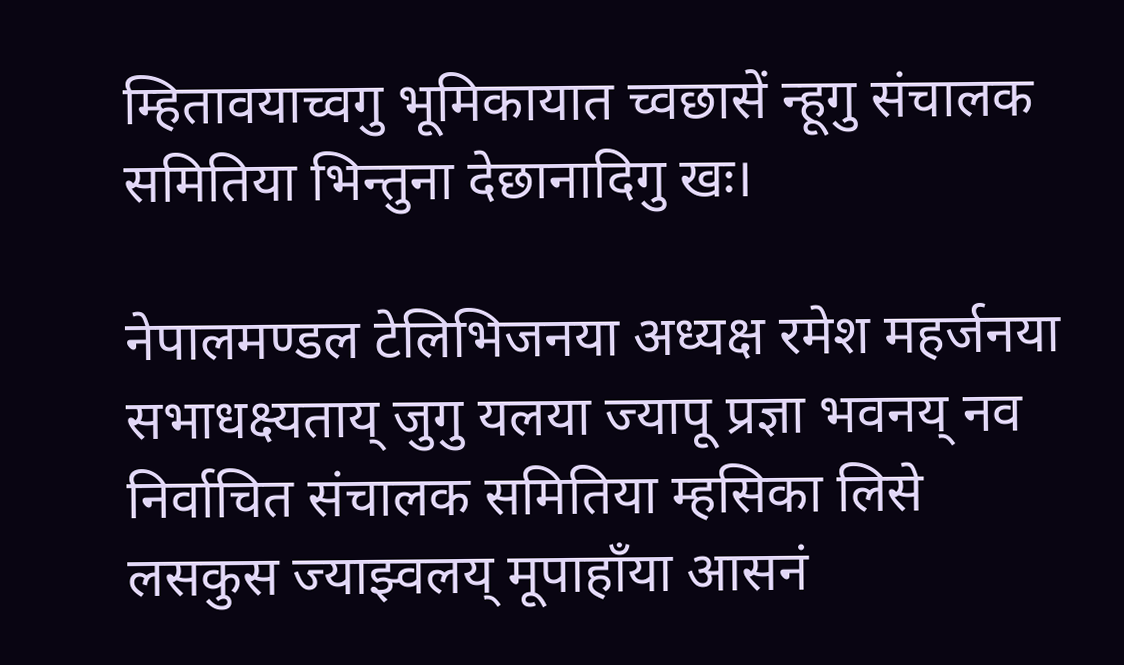म्हितावयाच्वगु भूमिकायात च्वछासें न्हूगु संचालक समितिया भिन्तुना देछानादिगु खः।

नेपालमण्डल टेलिभिजनया अध्यक्ष रमेश महर्जनया सभाधक्ष्यताय् जुगु यलया ज्यापू प्रज्ञा भवनय् नव निर्वाचित संचालक समितिया म्हसिका लिसे लसकुस ज्याझ्वलय् मूपाहाँया आसनं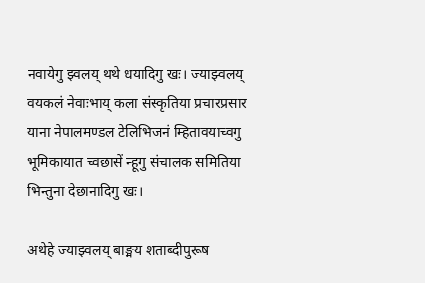नवायेगु झ्वलय् थथे धयादिगु खः। ज्याझ्वलय् वयकलं नेवाःभाय् कला संस्कृतिया प्रचारप्रसार याना नेपालमण्डल टेलिभिजनं म्हितावयाच्वगु भूमिकायात च्वछासें न्हूगु संचालक समितिया भिन्तुना देछानादिगु खः।

अथेहे ज्याझ्वलय् बाङ्मय शताब्दीपुरूष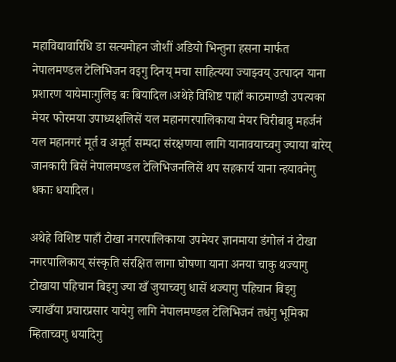महाविद्यावारिधि डा सत्यमोहन जोशीं अडियो भिन्तुना हसना मार्फत  नेपालमण्डल टेलिभिजन वइगु दिनय् मचा साहित्यया ज्याझ्वय् उत्पादन याना प्रशारण यायेमाःगुलिइ बः बियादिल।अथेहे विशिष्ट पाहाँ काठमाण्डौ उपत्यका मेयर फोरमया उपाध्यक्षलिसें यल महानगरपालिकाया मेयर चिरीबाबु महर्जनं यल महानगरं मूर्त व अमूर्त सम्पदा संरक्षणया लागि यानावयाच्वगु ज्याया बारेय् जानकारी बिसें नेपालमण्डल टेलिभिजनलिसें थप सहकार्य याना न्हयावनेगु धकाः धयादिल।

अथेहे विशिष्ट पाहाँ टोखा नगरपालिकाया उपमेयर ज्ञानमाया डंगोलं नं टोखा नगरपालिकाय् संस्कृति संरक्षित लागा घोषणा याना अनया चाकु थज्यागु टोखाया पहिचान बिइगु ज्या खँ जुयाच्वगु धासें थज्यागु पहिचान बिइगु ज्याखँया प्रचारप्रसार यायेगु लागि नेपालमण्डल टेलिभिजनं तधंगु भूमिका म्हिताच्वगु धयादिगु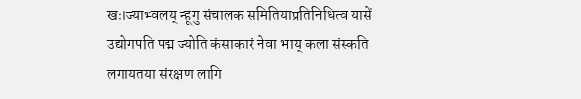खः।ज्याभ्वलय् न्हूगु संचालक समितियाप्रतिनिधित्व यासें उद्योगपति पद्म ज्योति कंसाकारं नेवा भाय् कला संस्कति लगायतया संरक्षण लागि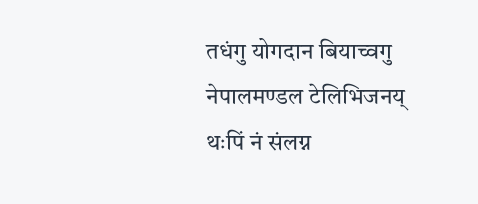तधंगु योगदान बियाच्वगु नेपालमण्डल टेलिभिजनय् थःपिं नं संलग्न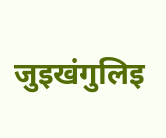जुइखंगुलिइ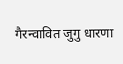गैरन्वावित जुगु धारणा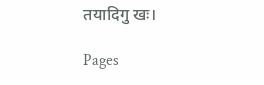तयादिगु खः।

Pages